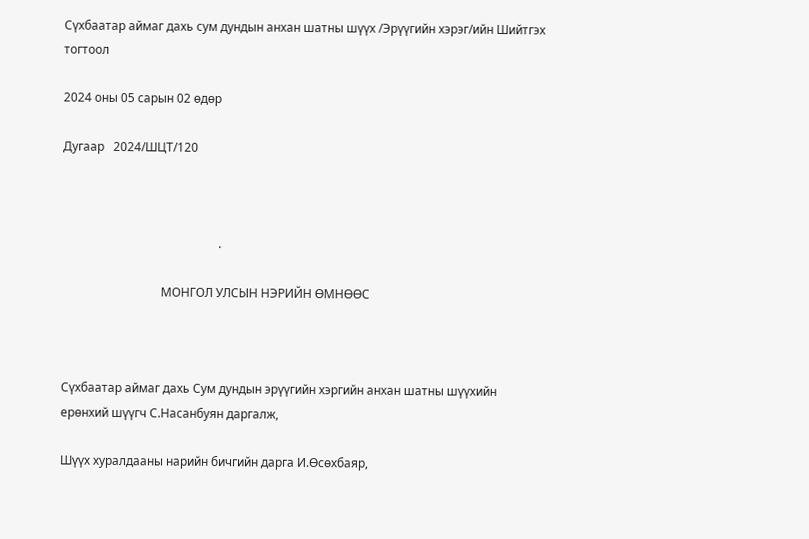Сүхбаатар аймаг дахь сум дундын анхан шатны шүүх /Эрүүгийн хэрэг/ийн Шийтгэх тогтоол

2024 оны 05 сарын 02 өдөр

Дугаар   2024/ШЦТ/120



                                                    .

                                 МОНГОЛ УЛСЫН НЭРИЙН ӨМНӨӨС



Сүхбаатар аймаг дахь Сум дундын эрүүгийн хэргийн анхан шатны шүүхийн ерөнхий шүүгч С.Насанбуян даргалж,

Шүүх хуралдааны нарийн бичгийн дарга И.Өсөхбаяр,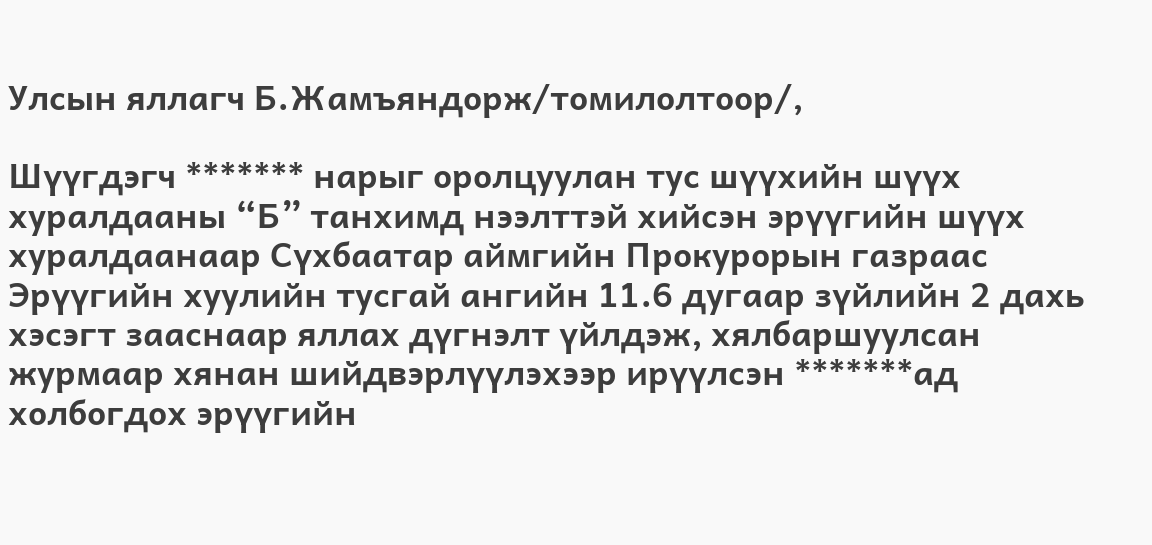Улсын яллагч Б.Жамъяндорж/томилолтоор/,

Шүүгдэгч ******* нарыг оролцуулан тус шүүхийн шүүх хуралдааны “Б” танхимд нээлттэй хийсэн эрүүгийн шүүх хуралдаанаар Сүхбаатар аймгийн Прокурорын газраас Эрүүгийн хуулийн тусгай ангийн 11.6 дугаар зүйлийн 2 дахь хэсэгт зааснаар яллах дүгнэлт үйлдэж, хялбаршуулсан журмаар хянан шийдвэрлүүлэхээр ирүүлсэн *******ад холбогдох эрүүгийн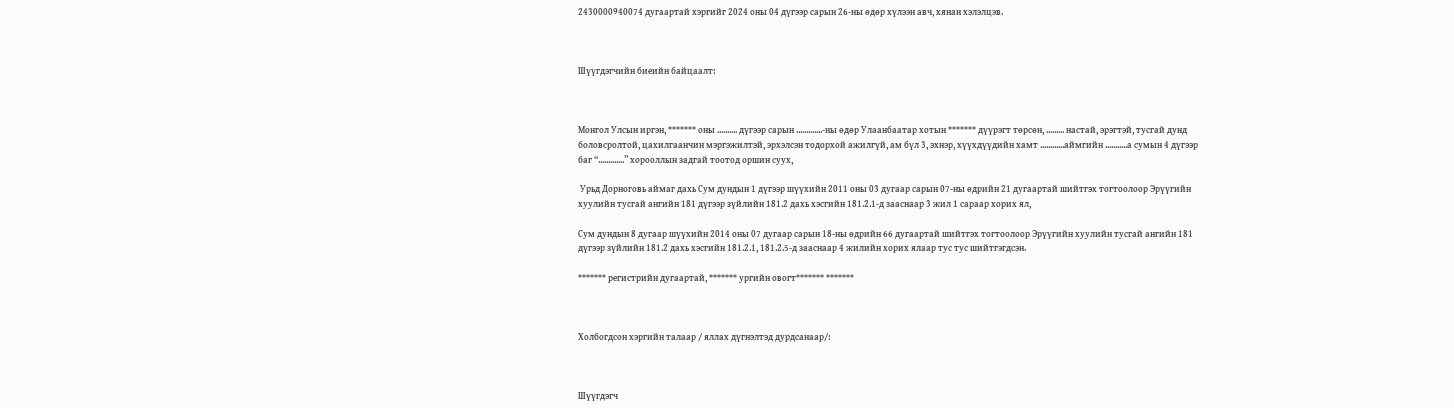2430000940074 дугаартай хэргийг 2024 оны 04 дүгээр сарын 26-ны өдөр хүлээн авч, хянан хэлэлцэв.



Шүүгдэгчийн биеийн байцаалт:



Монгол Улсын иргэн, ******* оны .......... дүгээр сарын .............-ны өдөр Улаанбаатар хотын ******* дүүрэгт төрсөн, ......... настай, эрэгтэй, тусгай дунд боловсролтой, цахилгаанчин мэргэжилтэй, эрхэлсэн тодорхой ажилгүй, ам бүл 3, эхнэр, хүүхдүүдийн хамт ............аймгийн ...........а сумын 4 дүгээр баг “.............” хорооллын задгай тоотод оршин суух,

 Урьд Дорноговь аймаг дахь Сум дундын 1 дүгээр шүүхийн 2011 оны 03 дугаар сарын 07-ны өдрийн 21 дугаартай шийтгэх тогтоолоор Эрүүгийн хуулийн тусгай ангийн 181 дүгээр зүйлийн 181.2 дахь хэсгийн 181.2.1-д зааснаар 3 жил 1 сараар хорих ял,

Сум дундын 8 дугаар шүүхийн 2014 оны 07 дугаар сарын 18-ны өдрийн 66 дугаартай шийтгэх тогтоолоор Эрүүгийн хуулийн тусгай ангийн 181 дүгээр зүйлийн 181.2 дахь хэсгийн 181.2.1, 181.2.5-д зааснаар 4 жилийн хорих ялаар тус тус шийтгэгдсэн.

******* регистрийн дугаартай, ******* ургийн овогт******* *******



Холбогдсон хэргийн талаар / яллах дүгнэлтэд дурдсанаар/:



Шүүгдэгч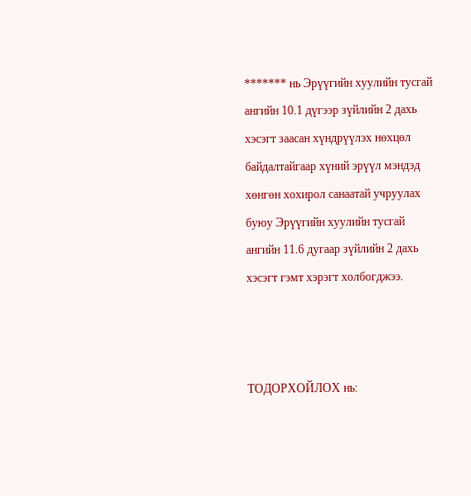******* нь Эрүүгийн хуулийн тусгай ангийн 10.1 дүгээр зүйлийн 2 дахь хэсэгт заасан хүндрүүлэх нөхцөл байдалтайгаар хүний эрүүл мэндэд хөнгөн хохирол санаатай учруулах буюу Эрүүгийн хуулийн тусгай ангийн 11.6 дугаар зүйлийн 2 дахь хэсэгт гэмт хэрэгт холбогджээ.



ТОДОРХОЙЛОХ нь: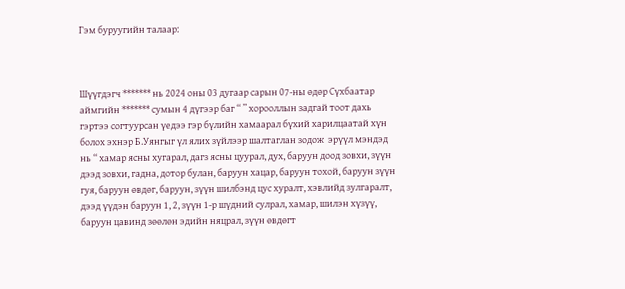Гэм буруугийн талаар:



Шүүгдэгч ******* нь 2024 оны 03 дугаар сарын 07-ны өдөр Сүхбаатар аймгийн ******* сумын 4 дүгээр баг “ ” хорооллын задгай тоот дахь гэртээ согтуурсан үедээ гэр бүлийн хамаарал бүхий харилцаатай хүн болох эхнэр Б.Уянгыг үл ялих зүйлээр шалтаглан зодож  эрүүл мэндэд нь “ хамар ясны хугарал, дагз ясны цуурал, дух, баруун доод зовхи, зүүн дээд зовхи, гадна, дотор булан, баруун хацар, баруун тохой, баруун зүүн гуя, баруун өвдөг, баруун, зүүн шилбэнд цус хуралт, хэвлийд зулгаралт, дээд үүдэн баруун 1, 2, зүүн 1-р шүдний сулрал, хамар, шилэн хүзүү, баруун цавинд зөөлөн эдийн няцрал, зүүн өвдөгт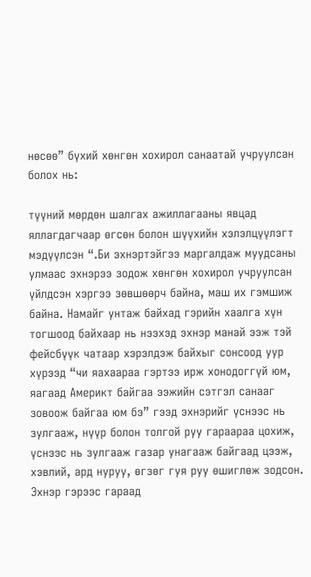нөсөө” бүхий хөнгөн хохирол санаатай учруулсан болох нь:

түүний мөрдөн шалгах ажиллагааны явцад яллагдагчаар өгсөн болон шүүхийн хэлэлцүүлэгт мэдүүлсэн “.Би эхнэртэйгээ маргалдаж муудсаны улмаас эхнэрээ зодож хөнгөн хохирол учруулсан үйлдсэн хэргээ зөвшөөрч байна, маш их гэмшиж байна. Намайг унтаж байхад гэрийн хаалга хүн тогшоод байхаар нь нээхэд эхнэр манай ээж тэй фейсбүүк чатаар хэрэлдэж байхыг сонсоод уур хүрээд “чи яахаараа гэртээ ирж хонодоггүй юм, яагаад Америкт байгаа ээжийн сэтгэл санааг зовоож байгаа юм бэ” гээд эхнэрийг үснээс нь зулгааж, нүүр болон толгой руу гараараа цохиж, үснээс нь зулгааж газар унагааж байгаад цээж, хэвлий, ард нуруу, өгзөг гуя руу өшиглөж зодсон. Эхнэр гэрээс гараад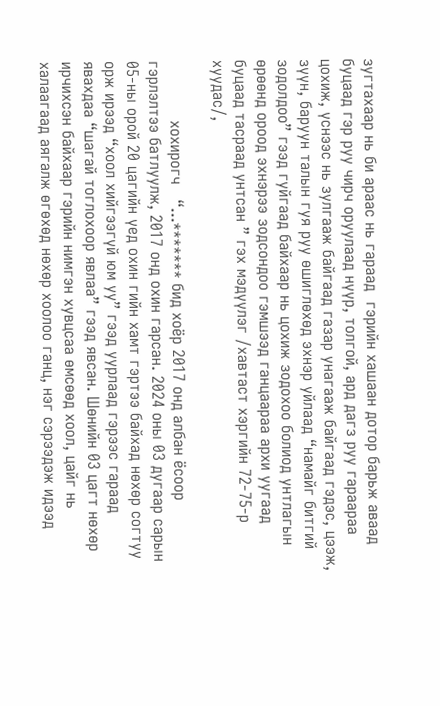зугтахаар нь би араас нь гараад  гэрийн хашаан дотор барьж аваад буцаад гэр руу чирч оруулаад нүүр, толгой, ард дагз руу гараараа цохиж, үснээс нь зулгааж байгаад газар унагааж байгаад гэдэс, цээж, зүүн, баруун талын гуя руу өшиглөхөд эхнэр уйлаад “намайг битгий зодолдоо” гээд гуйгаад байхаар нь цохиж зодохоо болиод унтлагын өрөөнд ороод эхнэрээ зодсондоо гэмшээд ганцаараа архи уугаад буцаад тасраад унтсан ” гэх мэдүүлэг /хавтаст хэргийн 72-75-р хуудас/,

            хохирогч   “...******* бид хоёр 2017 онд албан ёсоор гэрлэлтээ батлуулж, 2017 онд охин гарсан. 2024 оны 03 дугаар сарын 05-ны орой 20 цагийн үед охин гийн хамт гэртээ байхад нөхөр согтуу орж ирээд “хоол хийгээгүй юм уу” гээд уурлаад гэрээс гараад явахдаа “шагай тоглохоор явлаа” гээд явсан. Шөнийн 03 цагт нөхөр ирчихсэн байхаар гэрийн нимгэн хувцсаа өмсөөд хоол, цайг нь халаагаад аягалж өгөхөд нөхөр хоолоо ганц, нэг сэрээдэж идээд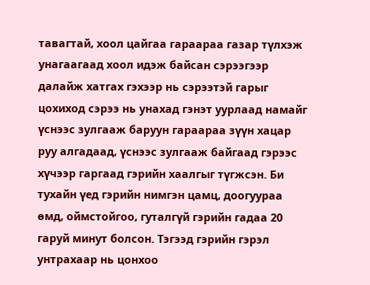тавагтай, хоол цайгаа гараараа газар түлхэж унагаагаад хоол идэж байсан сэрээгээр далайж хатгах гэхээр нь сэрээтэй гарыг цохиход сэрээ нь унахад гэнэт уурлаад намайг үснээс зулгааж баруун гараараа зүүн хацар руу алгадаад, үснээс зулгааж байгаад гэрээс хүчээр гаргаад гэрийн хаалгыг түгжсэн. Би тухайн үед гэрийн нимгэн цамц, доогуураа өмд, оймстойгоо, гуталгүй гэрийн гадаа 20 гаруй минут болсон. Тэгээд гэрийн гэрэл унтрахаар нь цонхоо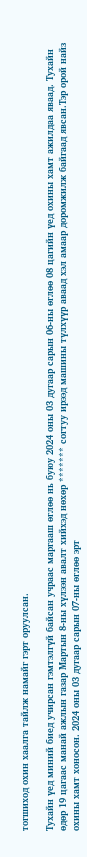тогшиход охин хаалга тайлж намайг гэрт оруулсан.

Тухайн үед миний биед учирсан гэмтэлгүй байсан учраас маргааш өглөө нь буюу 2024 оны 03 дугаар сарын 06-ны өглөө 08 цагийн үед охины хамт ажилдаа яваад. Тухайн өдөр 19 цагаас манай ажлын газар Мартын 8-ны хүлээн авалт хийхэд нөхөр ******* согтуу ирээд машины түлхүүр аваад хэл амаар доромжилж байгаад явсан.Тэр орой найз охины хамт хоносон. 2024 оны 03 дугаар сарын 07-ны өглөө эрт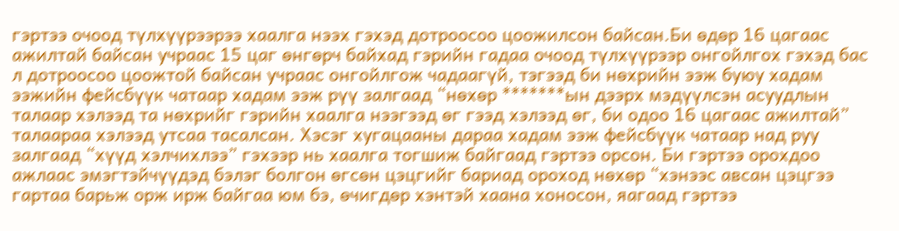гэртээ очоод түлхүүрээрээ хаалга нээх гэхэд дотроосоо цоожилсон байсан.Би өдөр 16 цагаас ажилтай байсан учраас 15 цаг өнгөрч байхад гэрийн гадаа очоод түлхүүрээр онгойлгох гэхэд бас л дотроосоо цоожтой байсан учраас онгойлгож чадаагүй, тэгээд би нөхрийн ээж буюу хадам ээжийн фейсбүүк чатаар хадам ээж рүү залгаад “нөхөр *******ын дээрх мэдүүлсэн асуудлын талаар хэлээд та нөхрийг гэрийн хаалга нээгээд өг гээд хэлээд өг, би одоо 16 цагаас ажилтай” талаараа хэлээд утсаа тасалсан. Хэсэг хугацааны дараа хадам ээж фейсбүүк чатаар над руу залгаад “хүүд хэлчихлээ” гэхээр нь хаалга тогшиж байгаад гэртээ орсон. Би гэртээ орохдоо ажлаас эмэгтэйчүүдэд бэлэг болгон өгсөн цэцгийг бариад ороход нөхөр “хэнээс авсан цэцгээ гартаа барьж орж ирж байгаа юм бэ, өчигдөр хэнтэй хаана хоносон, яагаад гэртээ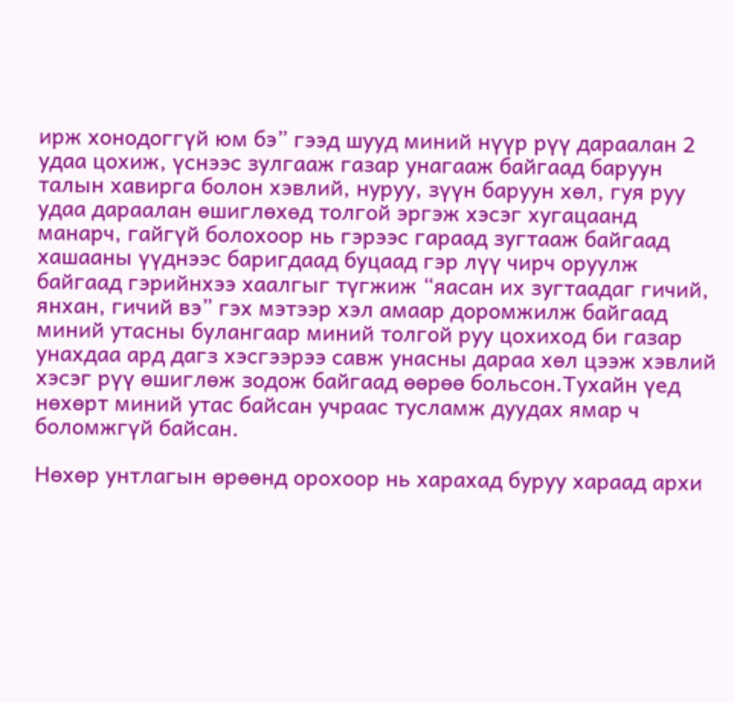ирж хонодоггүй юм бэ” гээд шууд миний нүүр рүү дараалан 2 удаа цохиж, үснээс зулгааж газар унагааж байгаад баруун талын хавирга болон хэвлий, нуруу, зүүн баруун хөл, гуя руу удаа дараалан өшиглөхөд толгой эргэж хэсэг хугацаанд манарч, гайгүй болохоор нь гэрээс гараад зугтааж байгаад хашааны үүднээс баригдаад буцаад гэр лүү чирч оруулж байгаад гэрийнхээ хаалгыг түгжиж “яасан их зугтаадаг гичий, янхан, гичий вэ” гэх мэтээр хэл амаар доромжилж байгаад миний утасны булангаар миний толгой руу цохиход би газар унахдаа ард дагз хэсгээрээ савж унасны дараа хөл цээж хэвлий хэсэг рүү өшиглөж зодож байгаад өөрөө больсон.Тухайн үед нөхөрт миний утас байсан учраас тусламж дуудах ямар ч боломжгүй байсан.

Нөхөр унтлагын өрөөнд орохоор нь харахад буруу хараад архи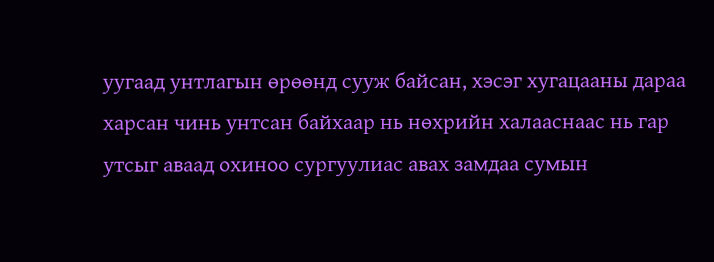уугаад унтлагын өрөөнд сууж байсан, хэсэг хугацааны дараа харсан чинь унтсан байхаар нь нөхрийн халааснаас нь гар утсыг аваад охиноо сургуулиас авах замдаа сумын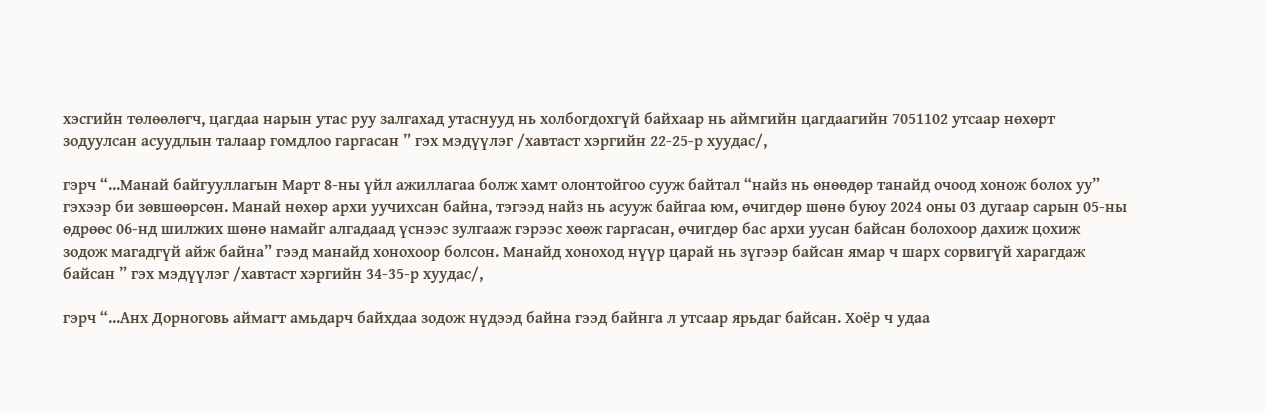хэсгийн төлөөлөгч, цагдаа нарын утас руу залгахад утаснууд нь холбогдохгүй байхаар нь аймгийн цагдаагийн 7051102 утсаар нөхөрт зодуулсан асуудлын талаар гомдлоо гаргасан ” гэх мэдүүлэг /хавтаст хэргийн 22-25-р хуудас/,

гэрч “...Манай байгууллагын Март 8-ны үйл ажиллагаа болж хамт олонтойгоо сууж байтал “найз нь өнөөдөр танайд очоод хонож болох уу” гэхээр би зөвшөөрсөн. Манай нөхөр архи уучихсан байна, тэгээд найз нь асууж байгаа юм, өчигдөр шөнө буюу 2024 оны 03 дугаар сарын 05-ны өдрөөс 06-нд шилжих шөнө намайг алгадаад үснээс зулгааж гэрээс хөөж гаргасан, өчигдөр бас архи уусан байсан болохоор дахиж цохиж зодож магадгүй айж байна” гээд манайд хонохоор болсон. Манайд хоноход нүүр царай нь зүгээр байсан ямар ч шарх сорвигүй харагдаж байсан ” гэх мэдүүлэг /хавтаст хэргийн 34-35-р хуудас/,

гэрч “...Анх Дорноговь аймагт амьдарч байхдаа зодож нүдээд байна гээд байнга л утсаар ярьдаг байсан. Хоёр ч удаа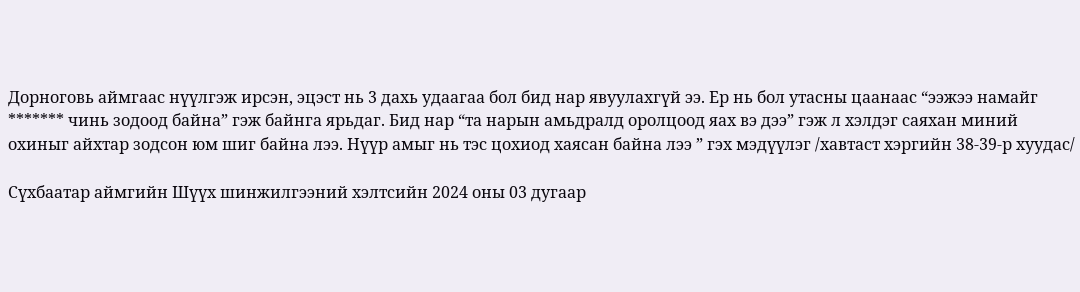Дорноговь аймгаас нүүлгэж ирсэн, эцэст нь 3 дахь удаагаа бол бид нар явуулахгүй ээ. Ер нь бол утасны цаанаас “ээжээ намайг ******* чинь зодоод байна” гэж байнга ярьдаг. Бид нар “та нарын амьдралд оролцоод яах вэ дээ” гэж л хэлдэг саяхан миний охиныг айхтар зодсон юм шиг байна лээ. Нүүр амыг нь тэс цохиод хаясан байна лээ ” гэх мэдүүлэг /хавтаст хэргийн 38-39-р хуудас/

Сүхбаатар аймгийн Шүүх шинжилгээний хэлтсийн 2024 оны 03 дугаар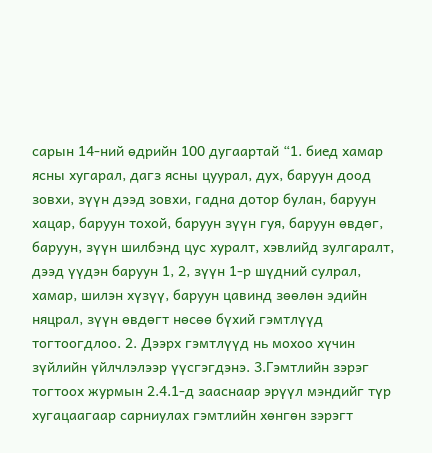сарын 14-ний өдрийн 100 дугаартай “1. биед хамар ясны хугарал, дагз ясны цуурал, дух, баруун доод зовхи, зүүн дээд зовхи, гадна дотор булан, баруун хацар, баруун тохой, баруун зүүн гуя, баруун өвдөг, баруун, зүүн шилбэнд цус хуралт, хэвлийд зулгаралт, дээд үүдэн баруун 1, 2, зүүн 1-р шүдний сулрал, хамар, шилэн хүзүү, баруун цавинд зөөлөн эдийн няцрал, зүүн өвдөгт нөсөө бүхий гэмтлүүд тогтоогдлоо. 2. Дээрх гэмтлүүд нь мохоо хүчин зүйлийн үйлчлэлээр үүсгэгдэнэ. 3.Гэмтлийн зэрэг тогтоох журмын 2.4.1-д зааснаар эрүүл мэндийг түр хугацаагаар сарниулах гэмтлийн хөнгөн зэрэгт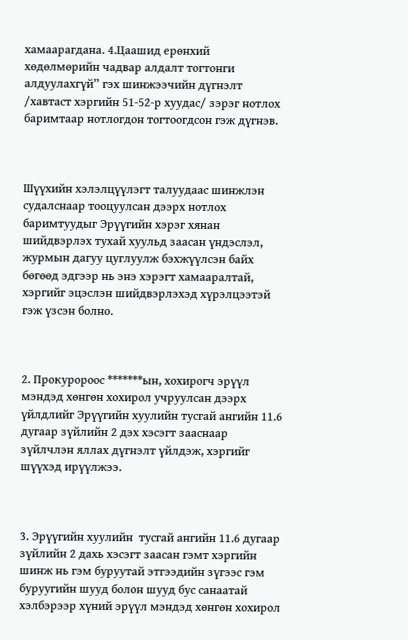хамаарагдана. 4.Цаашид ерөнхий хөдөлмөрийн чадвар алдалт тогтонги алдуулахгүй” гэх шинжээчийн дүгнэлт /хавтаст хэргийн 51-52-р хуудас/ зэрэг нотлох баримтаар нотлогдон тогтоогдсон гэж дүгнэв.



Шүүхийн хэлэлцүүлэгт талуудаас шинжлэн судалснаар тооцуулсан дээрх нотлох баримтуудыг Эрүүгийн хэрэг хянан шийдвэрлэх тухай хуульд заасан үндэслэл, журмын дагуу цуглуулж бэхжүүлсэн байх бөгөөд эдгээр нь энэ хэрэгт хамааралтай, хэргийг эцэслэн шийдвэрлэхэд хүрэлцээтэй гэж үзсэн болно.



2. Прокуророос *******ын, хохирогч эрүүл мэндэд хөнгөн хохирол учруулсан дээрх үйлдлийг Эрүүгийн хуулийн тусгай ангийн 11.6 дугаар зүйлийн 2 дэх хэсэгт зааснаар зүйлчлэн яллах дүгнэлт үйлдэж, хэргийг шүүхэд ирүүлжээ.



3. Эрүүгийн хуулийн  тусгай ангийн 11.6 дугаар зүйлийн 2 дахь хэсэгт заасан гэмт хэргийн шинж нь гэм буруутай этгээдийн зүгээс гэм буруугийн шууд болон шууд бус санаатай хэлбэрээр хүний эрүүл мэндэд хөнгөн хохирол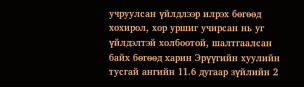учруулсан үйлдлээр илрэх бөгөөд хохирол, хор уршиг учирсан нь уг үйлдэлтэй холбоотой, шалтгаалсан байх бөгөөд харин Эрүүгийн хуулийн тусгай ангийн 11.6 дугаар зүйлийн 2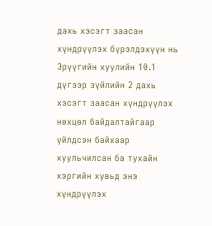дахь хэсэгт заасан хүндрүүлэх бүрэлдэхүүн нь Эрүүгийн хуулийн 10.1 дүгээр зүйлийн 2 дахь хэсэгт заасан хүндрүүлэх нөхцөл байдалтайгаар үйлдсэн байхаар хуульчилсан ба тухайн хэргийн хувьд энэ хүндрүүлэх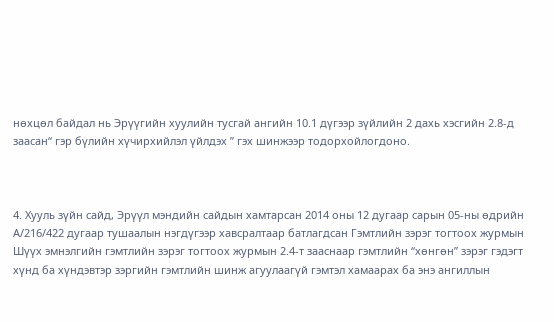нөхцөл байдал нь Эрүүгийн хуулийн тусгай ангийн 10.1 дүгээр зүйлийн 2 дахь хэсгийн 2.8-д заасан“ гэр бүлийн хүчирхийлэл үйлдэх ” гэх шинжээр тодорхойлогдоно.



4. Хууль зүйн сайд, Эрүүл мэндийн сайдын хамтарсан 2014 оны 12 дугаар сарын 05-ны өдрийн А/216/422 дугаар тушаалын нэгдүгээр хавсралтаар батлагдсан Гэмтлийн зэрэг тогтоох журмын Шүүх эмнэлгийн гэмтлийн зэрэг тогтоох журмын 2.4-т зааснаар гэмтлийн “хөнгөн” зэрэг гэдэгт хүнд ба хүндэвтэр зэргийн гэмтлийн шинж агуулаагүй гэмтэл хамаарах ба энэ ангиллын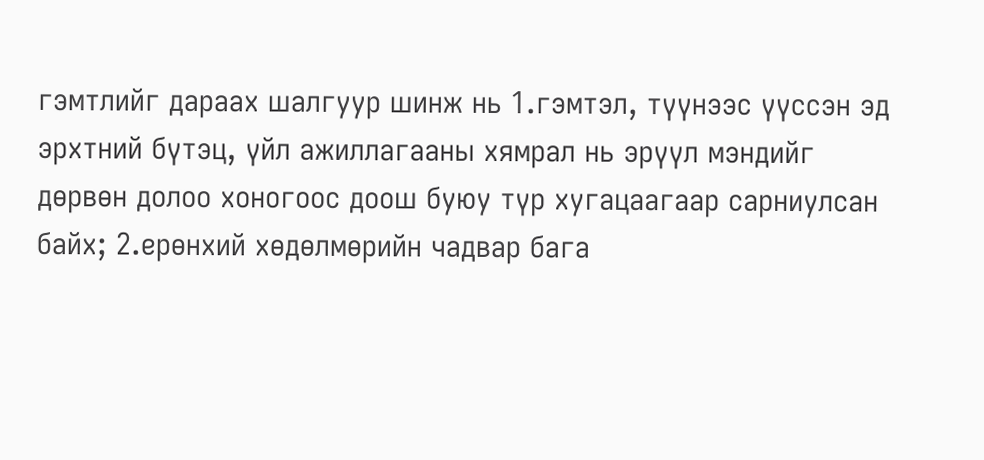гэмтлийг дараах шалгуур шинж нь 1.гэмтэл, түүнээс үүссэн эд эрхтний бүтэц, үйл ажиллагааны хямрал нь эрүүл мэндийг дөрвөн долоо хоногоос доош буюу түр хугацаагаар сарниулсан байх; 2.ерөнхий хөдөлмөрийн чадвар бага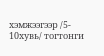хэмжээгээр /5- 10хувь/ тогтонги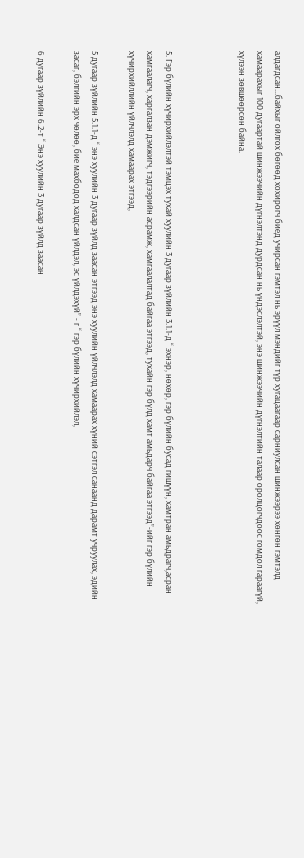алдагдсан...байхыг ойлгох бөгөөд хохирогч биед учирсан гэмтэл нь эрүүл мэндийг түр хугацаагаар сарниулсан шинжээрээ хөнгөн гэмтэлд хамаарахыг 100 дугаартай шинжээчийн дүгнэлтэнд дурдсан нь үндэслэлтэй, энэ шинжээчийн дүгнэлтийн талаар оролцогчдоос гомдол гараагүй, хүлээн зөвшөөрсөн байна.



5. Гэр бүлийн хүчирхийлэлтэй тэмцэх тухай хуулийн 3 дугаар зүйлийн 3.1.1-д “ эхнэр, нөхөр, гэр бүлийн бусад гишүүн, хамтран амьдрагч,асран хамгаалагч, харгалзан дэмжигч, тэдгээрийн асрамж, хамгаалалтад байгаа этгээд, тухайн гэр бүлд хамт амьдарч байгаа этгээд”-ийг гэр бүлийн хүчирхийллийн үйлчлэлд хамаарах этгээд,

5 дугаар зүйлийн 5.1.1-д “ энэ хуулийн 3 дугаар зүйлд заасан этгээд энэ хуулийн үйлчлэлд хамаарах хүний сэтгэл санаанд дарамт учруулах, эдийн засаг, бэлгийн эрх чөлөө, бие махбодод халдсан үйлдэл, эс үйлдэхүй” - г “ гэр бүлийн хүчирхийлэл,

6 дугаар зүйлийн 6.2-т “ Энэ хуулийн 3 дугаар зүйлд заасан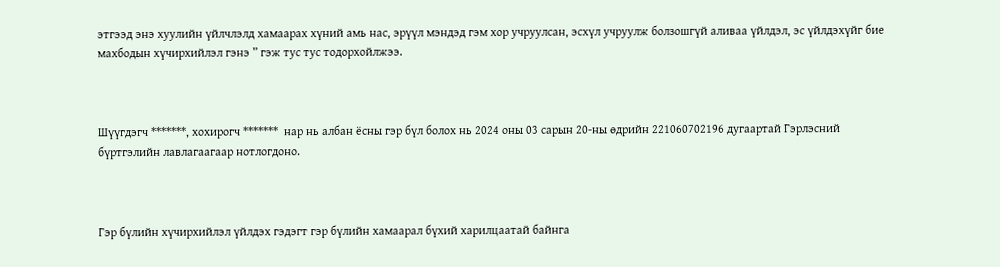этгээд энэ хуулийн үйлчлэлд хамаарах хүний амь нас, эрүүл мэндэд гэм хор учруулсан, эсхүл учруулж болзошгүй аливаа үйлдэл, эс үйлдэхүйг бие махбодын хүчирхийлэл гэнэ ” гэж тус тус тодорхойлжээ.



Шүүгдэгч *******, хохирогч *******  нар нь албан ёсны гэр бүл болох нь 2024 оны 03 сарын 20-ны өдрийн 221060702196 дугаартай Гэрлэсний бүртгэлийн лавлагаагаар нотлогдоно.



Гэр бүлийн хүчирхийлэл үйлдэх гэдэгт гэр бүлийн хамаарал бүхий харилцаатай байнга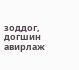зоддог, догшин авирлаж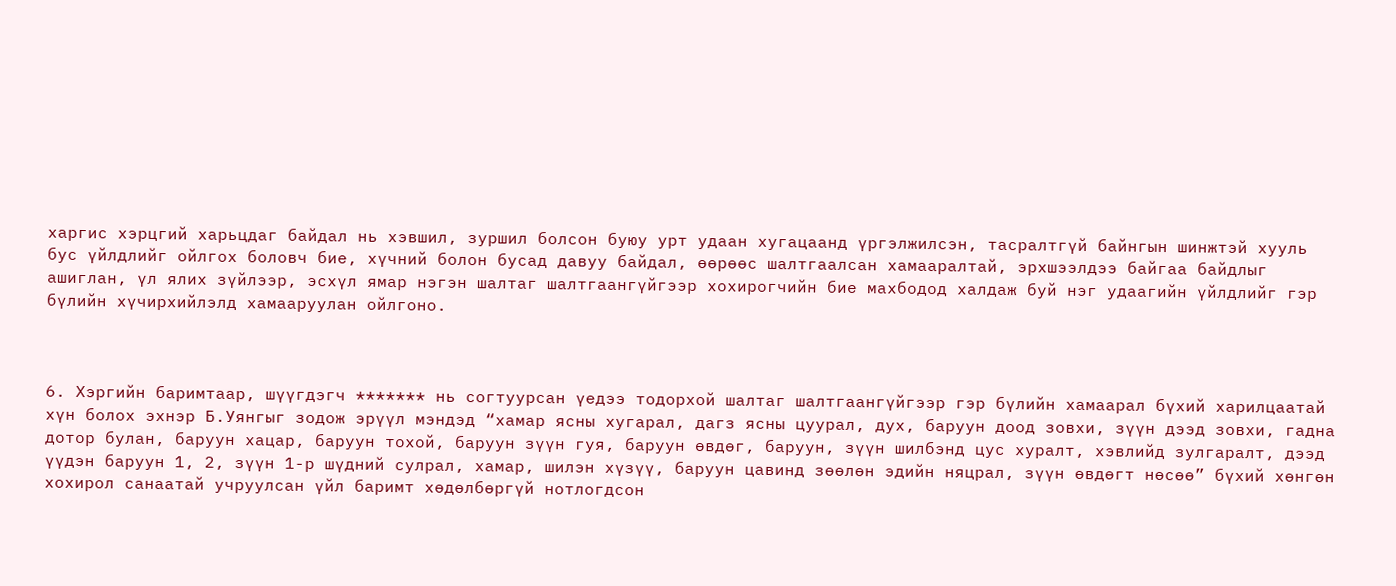харгис хэрцгий харьцдаг байдал нь хэвшил, зуршил болсон буюу урт удаан хугацаанд үргэлжилсэн, тасралтгүй байнгын шинжтэй хууль бус үйлдлийг ойлгох боловч бие, хүчний болон бусад давуу байдал, өөрөөс шалтгаалсан хамааралтай, эрхшээлдээ байгаа байдлыг ашиглан, үл ялих зүйлээр, эсхүл ямар нэгэн шалтаг шалтгаангүйгээр хохирогчийн бие махбодод халдаж буй нэг удаагийн үйлдлийг гэр бүлийн хүчирхийлэлд хамааруулан ойлгоно.



6. Хэргийн баримтаар, шүүгдэгч ******* нь согтуурсан үедээ тодорхой шалтаг шалтгаангүйгээр гэр бүлийн хамаарал бүхий харилцаатай хүн болох эхнэр Б.Уянгыг зодож эрүүл мэндэд “хамар ясны хугарал, дагз ясны цуурал, дух, баруун доод зовхи, зүүн дээд зовхи, гадна дотор булан, баруун хацар, баруун тохой, баруун зүүн гуя, баруун өвдөг, баруун, зүүн шилбэнд цус хуралт, хэвлийд зулгаралт, дээд үүдэн баруун 1, 2, зүүн 1-р шүдний сулрал, хамар, шилэн хүзүү, баруун цавинд зөөлөн эдийн няцрал, зүүн өвдөгт нөсөө” бүхий хөнгөн хохирол санаатай учруулсан үйл баримт хөдөлбөргүй нотлогдсон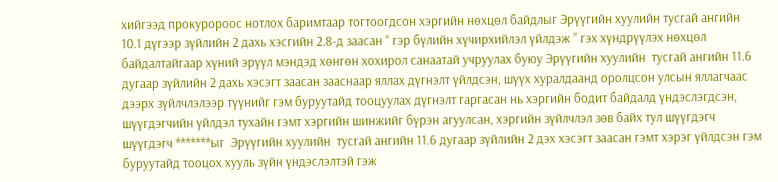хийгээд прокуророос нотлох баримтаар тогтоогдсон хэргийн нөхцөл байдлыг Эрүүгийн хуулийн тусгай ангийн 10.1 дүгээр зүйлийн 2 дахь хэсгийн 2.8-д заасан “ гэр бүлийн хүчирхийлэл үйлдэж ” гэх хүндрүүлэх нөхцөл байдалтайгаар хүний эрүүл мэндэд хөнгөн хохирол санаатай учруулах буюу Эрүүгийн хуулийн  тусгай ангийн 11.6 дугаар зүйлийн 2 дахь хэсэгт заасан зааснаар яллах дүгнэлт үйлдсэн, шүүх хуралдаанд оролцсон улсын яллагчаас дээрх зүйлчлэлээр түүнийг гэм буруутайд тооцуулах дүгнэлт гаргасан нь хэргийн бодит байдалд үндэслэгдсэн, шүүгдэгчийн үйлдэл тухайн гэмт хэргийн шинжийг бүрэн агуулсан, хэргийн зүйлчлэл зөв байх тул шүүгдэгч шүүгдэгч *******ыг  Эрүүгийн хуулийн  тусгай ангийн 11.6 дугаар зүйлийн 2 дэх хэсэгт заасан гэмт хэрэг үйлдсэн гэм буруутайд тооцох хууль зүйн үндэслэлтэй гэж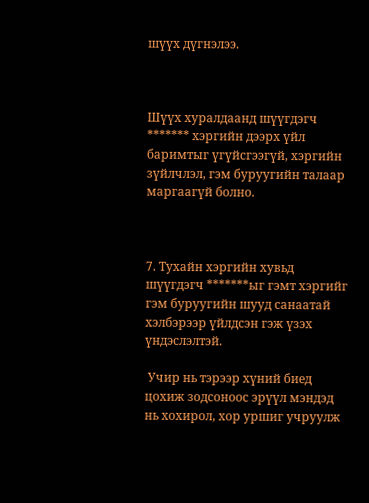шүүх дүгнэлээ.



Шүүх хуралдаанд шүүгдэгч ******* хэргийн дээрх үйл баримтыг үгүйсгээгүй, хэргийн зүйлчлэл, гэм буруугийн талаар маргаагүй болно.



7. Тухайн хэргийн хувьд шүүгдэгч *******ыг гэмт хэргийг гэм буруугийн шууд санаатай хэлбэрээр үйлдсэн гэж үзэх үндэслэлтэй.

 Учир нь тэрээр хүний биед цохиж зодсоноос эрүүл мэндэд нь хохирол, хор уршиг учруулж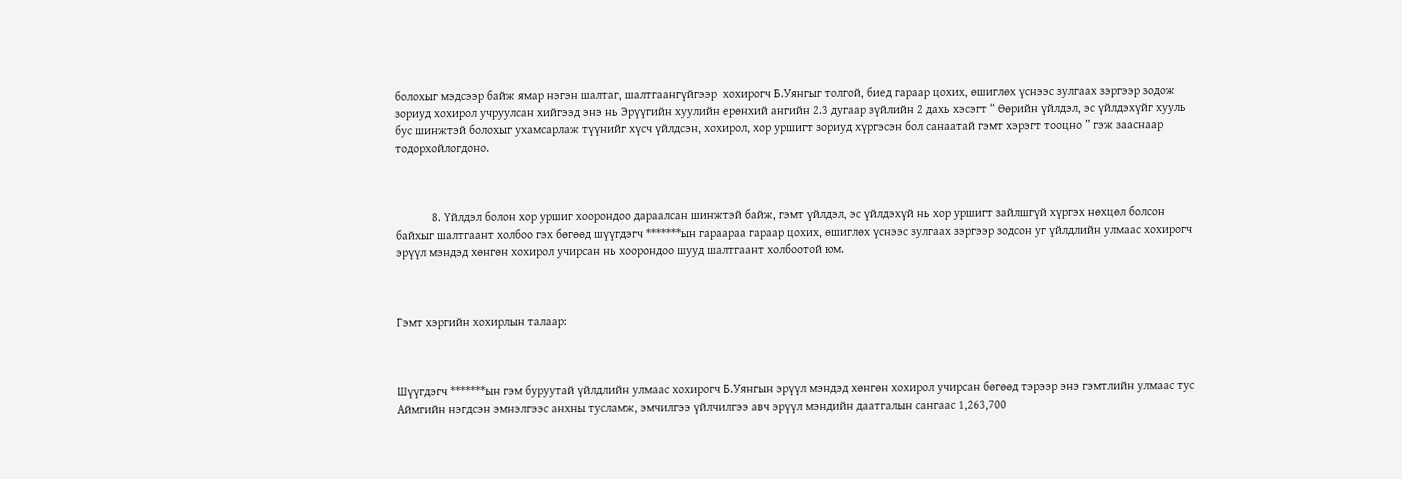болохыг мэдсээр байж ямар нэгэн шалтаг, шалтгаангүйгээр  хохирогч Б.Уянгыг толгой, биед гараар цохих, өшиглөх үснээс зулгаах зэргээр зодож зориуд хохирол учруулсан хийгээд энэ нь Эрүүгийн хуулийн ерөнхий ангийн 2.3 дугаар зүйлийн 2 дахь хэсэгт “ Өөрийн үйлдэл, эс үйлдэхүйг хууль бус шинжтэй болохыг ухамсарлаж түүнийг хүсч үйлдсэн, хохирол, хор уршигт зориуд хүргэсэн бол санаатай гэмт хэрэгт тооцно ” гэж зааснаар тодорхойлогдоно.



            8. Үйлдэл болон хор уршиг хоорондоо дараалсан шинжтэй байж, гэмт үйлдэл, эс үйлдэхүй нь хор уршигт зайлшгүй хүргэх нөхцөл болсон байхыг шалтгаант холбоо гэх бөгөөд шүүгдэгч *******ын гараараа гараар цохих, өшиглөх үснээс зулгаах зэргээр зодсон уг үйлдлийн улмаас хохирогч эрүүл мэндэд хөнгөн хохирол учирсан нь хоорондоо шууд шалтгаант холбоотой юм.



Гэмт хэргийн хохирлын талаар:



Шүүгдэгч *******ын гэм буруутай үйлдлийн улмаас хохирогч Б.Уянгын эрүүл мэндэд хөнгөн хохирол учирсан бөгөөд тэрээр энэ гэмтлийн улмаас тус Аймгийн нэгдсэн эмнэлгээс анхны тусламж, эмчилгээ үйлчилгээ авч эрүүл мэндийн даатгалын сангаас 1,263,700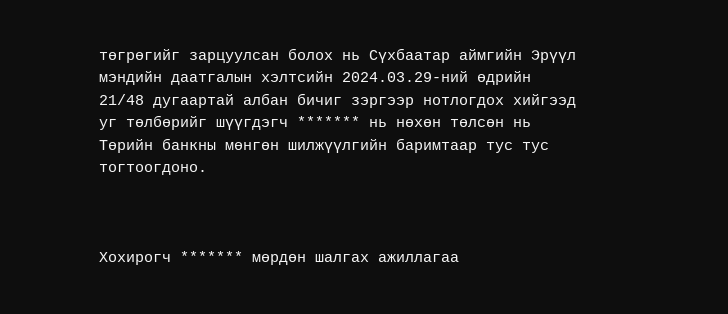төгрөгийг зарцуулсан болох нь Сүхбаатар аймгийн Эрүүл мэндийн даатгалын хэлтсийн 2024.03.29-ний өдрийн 21/48 дугаартай албан бичиг зэргээр нотлогдох хийгээд уг төлбөрийг шүүгдэгч ******* нь нөхөн төлсөн нь Төрийн банкны мөнгөн шилжүүлгийн баримтаар тус тус тогтоогдоно.



Хохирогч ******* мөрдөн шалгах ажиллагаа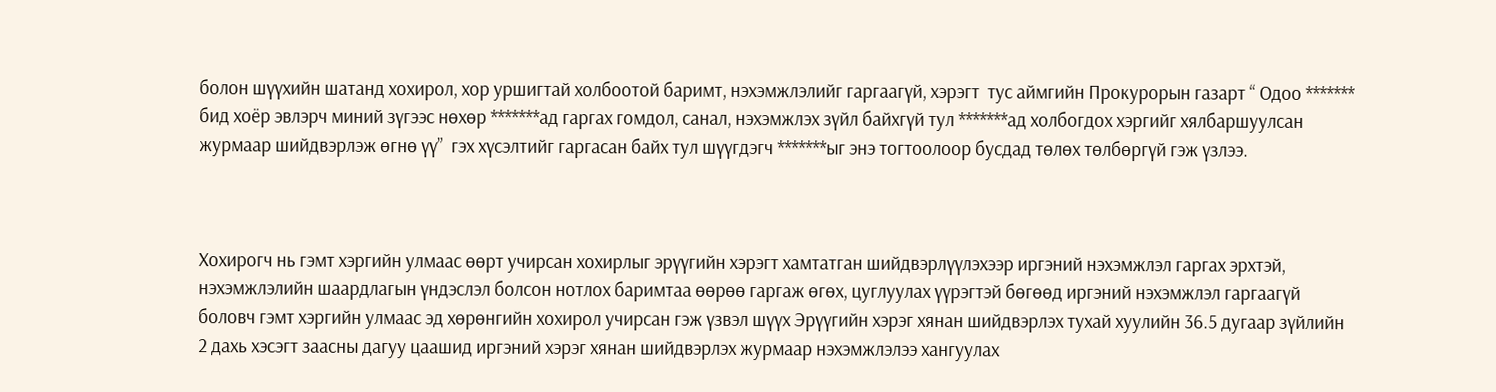болон шүүхийн шатанд хохирол, хор уршигтай холбоотой баримт, нэхэмжлэлийг гаргаагүй, хэрэгт  тус аймгийн Прокурорын газарт “ Одоо ******* бид хоёр эвлэрч миний зүгээс нөхөр *******ад гаргах гомдол, санал, нэхэмжлэх зүйл байхгүй тул *******ад холбогдох хэргийг хялбаршуулсан журмаар шийдвэрлэж өгнө үү”  гэх хүсэлтийг гаргасан байх тул шүүгдэгч *******ыг энэ тогтоолоор бусдад төлөх төлбөргүй гэж үзлээ.



Хохирогч нь гэмт хэргийн улмаас өөрт учирсан хохирлыг эрүүгийн хэрэгт хамтатган шийдвэрлүүлэхээр иргэний нэхэмжлэл гаргах эрхтэй, нэхэмжлэлийн шаардлагын үндэслэл болсон нотлох баримтаа өөрөө гаргаж өгөх, цуглуулах үүрэгтэй бөгөөд иргэний нэхэмжлэл гаргаагүй боловч гэмт хэргийн улмаас эд хөрөнгийн хохирол учирсан гэж үзвэл шүүх Эрүүгийн хэрэг хянан шийдвэрлэх тухай хуулийн 36.5 дугаар зүйлийн 2 дахь хэсэгт заасны дагуу цаашид иргэний хэрэг хянан шийдвэрлэх журмаар нэхэмжлэлээ хангуулах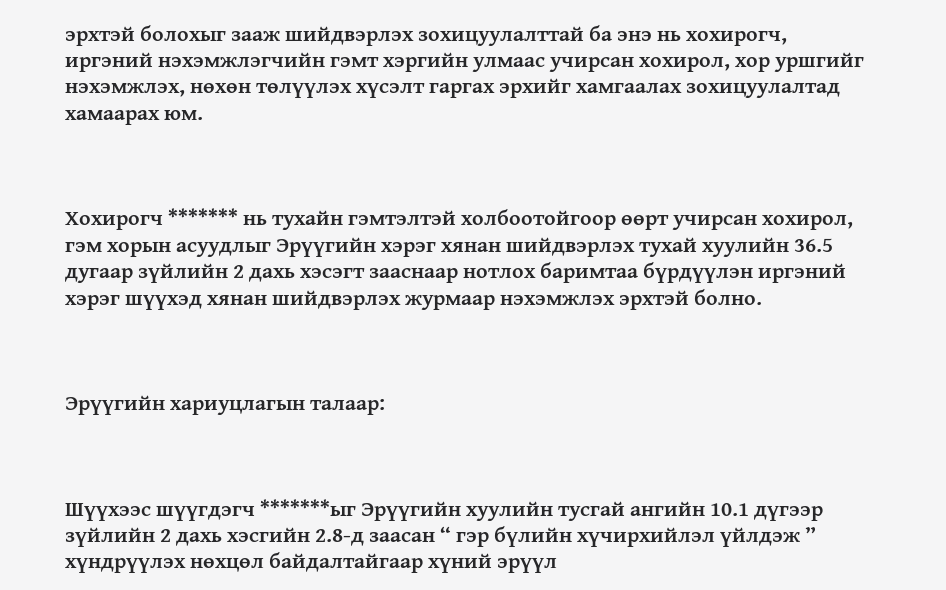эрхтэй болохыг зааж шийдвэрлэх зохицуулалттай ба энэ нь хохирогч, иргэний нэхэмжлэгчийн гэмт хэргийн улмаас учирсан хохирол, хор уршгийг нэхэмжлэх, нөхөн төлүүлэх хүсэлт гаргах эрхийг хамгаалах зохицуулалтад хамаарах юм.



Хохирогч ******* нь тухайн гэмтэлтэй холбоотойгоор өөрт учирсан хохирол, гэм хорын асуудлыг Эрүүгийн хэрэг хянан шийдвэрлэх тухай хуулийн 36.5 дугаар зүйлийн 2 дахь хэсэгт зааснаар нотлох баримтаа бүрдүүлэн иргэний хэрэг шүүхэд хянан шийдвэрлэх журмаар нэхэмжлэх эрхтэй болно.



Эрүүгийн хариуцлагын талаар:



Шүүхээс шүүгдэгч *******ыг Эрүүгийн хуулийн тусгай ангийн 10.1 дүгээр зүйлийн 2 дахь хэсгийн 2.8-д заасан “ гэр бүлийн хүчирхийлэл үйлдэж ” хүндрүүлэх нөхцөл байдалтайгаар хүний эрүүл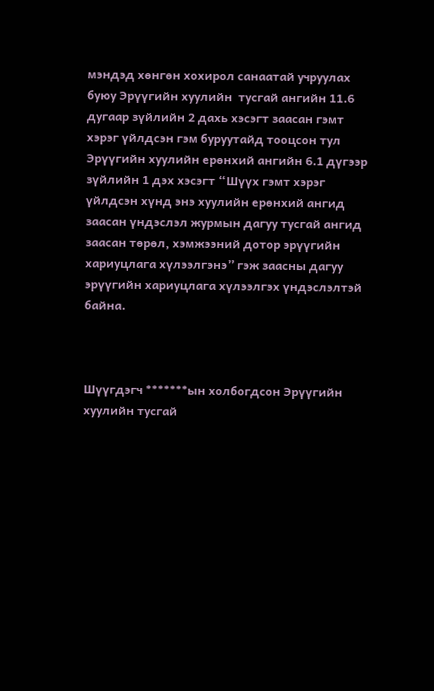мэндэд хөнгөн хохирол санаатай учруулах буюу Эрүүгийн хуулийн  тусгай ангийн 11.6 дугаар зүйлийн 2 дахь хэсэгт заасан гэмт хэрэг үйлдсэн гэм буруутайд тооцсон тул Эрүүгийн хуулийн ерөнхий ангийн 6.1 дүгээр зүйлийн 1 дэх хэсэгт “Шүүх гэмт хэрэг үйлдсэн хүнд энэ хуулийн ерөнхий ангид заасан үндэслэл журмын дагуу тусгай ангид заасан төрөл, хэмжээний дотор эрүүгийн хариуцлага хүлээлгэнэ” гэж заасны дагуу эрүүгийн хариуцлага хүлээлгэх үндэслэлтэй байна.



Шүүгдэгч *******ын холбогдсон Эрүүгийн хуулийн тусгай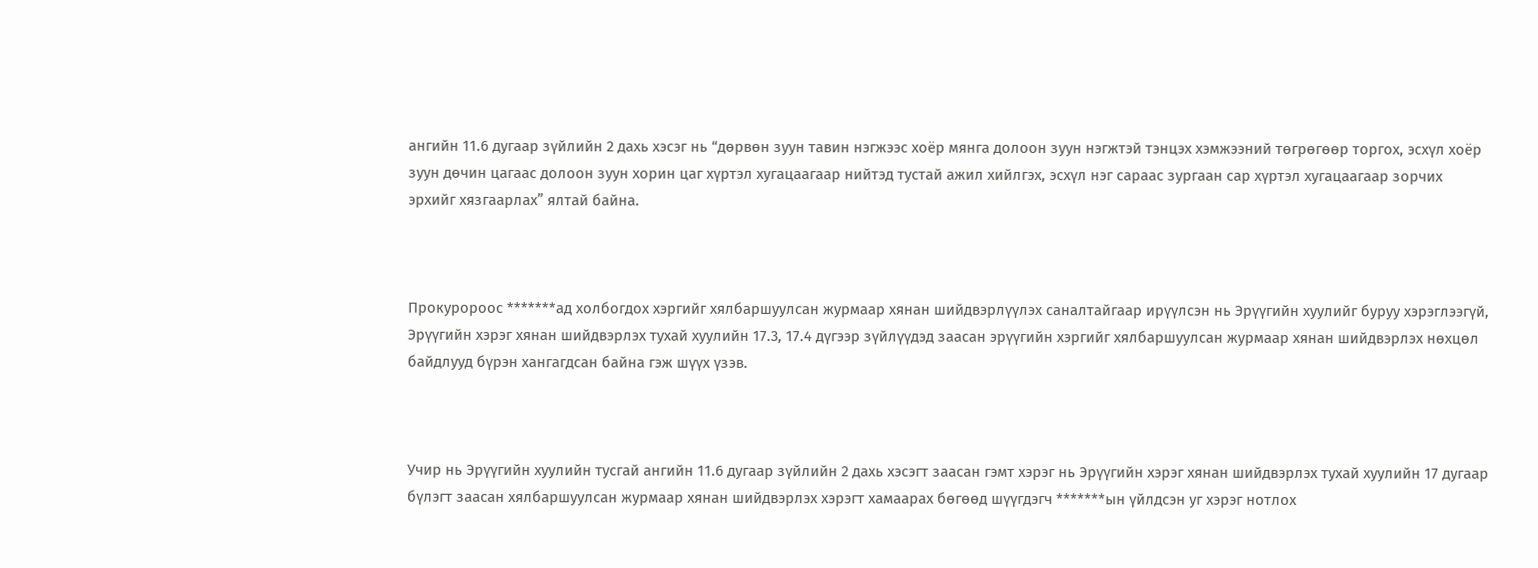ангийн 11.6 дугаар зүйлийн 2 дахь хэсэг нь “дөрвөн зуун тавин нэгжээс хоёр мянга долоон зуун нэгжтэй тэнцэх хэмжээний төгрөгөөр торгох, эсхүл хоёр зуун дөчин цагаас долоон зуун хорин цаг хүртэл хугацаагаар нийтэд тустай ажил хийлгэх, эсхүл нэг сараас зургаан сар хүртэл хугацаагаар зорчих эрхийг хязгаарлах” ялтай байна.



Прокуророос *******ад холбогдох хэргийг хялбаршуулсан журмаар хянан шийдвэрлүүлэх саналтайгаар ирүүлсэн нь Эрүүгийн хуулийг буруу хэрэглээгүй, Эрүүгийн хэрэг хянан шийдвэрлэх тухай хуулийн 17.3, 17.4 дүгээр зүйлүүдэд заасан эрүүгийн хэргийг хялбаршуулсан журмаар хянан шийдвэрлэх нөхцөл байдлууд бүрэн хангагдсан байна гэж шүүх үзэв.



Учир нь Эрүүгийн хуулийн тусгай ангийн 11.6 дугаар зүйлийн 2 дахь хэсэгт заасан гэмт хэрэг нь Эрүүгийн хэрэг хянан шийдвэрлэх тухай хуулийн 17 дугаар бүлэгт заасан хялбаршуулсан журмаар хянан шийдвэрлэх хэрэгт хамаарах бөгөөд шүүгдэгч *******ын үйлдсэн уг хэрэг нотлох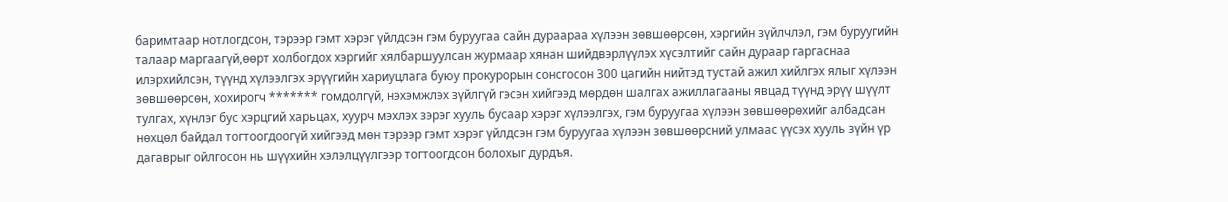баримтаар нотлогдсон, тэрээр гэмт хэрэг үйлдсэн гэм буруугаа сайн дураараа хүлээн зөвшөөрсөн, хэргийн зүйлчлэл, гэм буруугийн талаар маргаагүй,өөрт холбогдох хэргийг хялбаршуулсан журмаар хянан шийдвэрлүүлэх хүсэлтийг сайн дураар гаргаснаа илэрхийлсэн, түүнд хүлээлгэх эрүүгийн хариуцлага буюу прокурорын сонсгосон 300 цагийн нийтэд тустай ажил хийлгэх ялыг хүлээн зөвшөөрсөн, хохирогч ******* гомдолгүй, нэхэмжлэх зүйлгүй гэсэн хийгээд мөрдөн шалгах ажиллагааны явцад түүнд эрүү шүүлт тулгах, хүнлэг бус хэрцгий харьцах, хуурч мэхлэх зэрэг хууль бусаар хэрэг хүлээлгэх, гэм буруугаа хүлээн зөвшөөрөхийг албадсан нөхцөл байдал тогтоогдоогүй хийгээд мөн тэрээр гэмт хэрэг үйлдсэн гэм буруугаа хүлээн зөвшөөрсний улмаас үүсэх хууль зүйн үр дагаврыг ойлгосон нь шүүхийн хэлэлцүүлгээр тогтоогдсон болохыг дурдъя.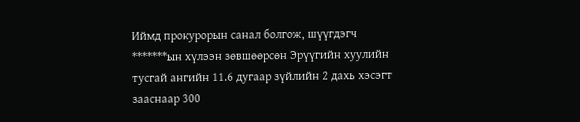Иймд прокурорын санал болгож, шүүгдэгч *******ын хүлээн зөвшөөрсөн Эрүүгийн хуулийн тусгай ангийн 11.6 дугаар зүйлийн 2 дахь хэсэгт зааснаар 300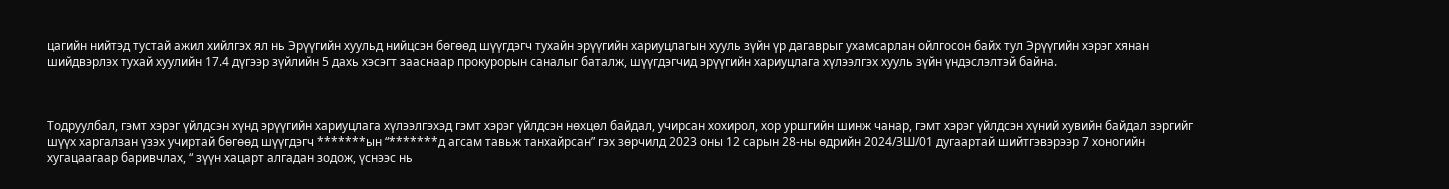цагийн нийтэд тустай ажил хийлгэх ял нь Эрүүгийн хуульд нийцсэн бөгөөд шүүгдэгч тухайн эрүүгийн хариуцлагын хууль зүйн үр дагаврыг ухамсарлан ойлгосон байх тул Эрүүгийн хэрэг хянан шийдвэрлэх тухай хуулийн 17.4 дүгээр зүйлийн 5 дахь хэсэгт зааснаар прокурорын саналыг баталж, шүүгдэгчид эрүүгийн хариуцлага хүлээлгэх хууль зүйн үндэслэлтэй байна.



Тодруулбал, гэмт хэрэг үйлдсэн хүнд эрүүгийн хариуцлага хүлээлгэхэд гэмт хэрэг үйлдсэн нөхцөл байдал, учирсан хохирол, хор уршгийн шинж чанар, гэмт хэрэг үйлдсэн хүний хувийн байдал зэргийг шүүх харгалзан үзэх учиртай бөгөөд шүүгдэгч *******ын “*******д агсам тавьж танхайрсан” гэх зөрчилд 2023 оны 12 сарын 28-ны өдрийн 2024/ЗШ/01 дугаартай шийтгэвэрээр 7 хоногийн хугацаагаар баривчлах, “ зүүн хацарт алгадан зодож, үснээс нь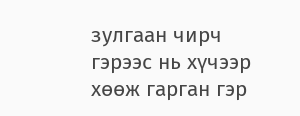зулгаан чирч гэрээс нь хүчээр хөөж гарган гэр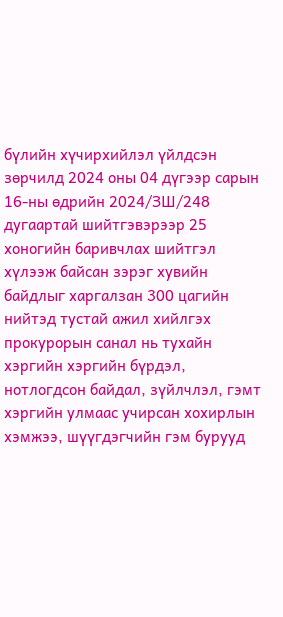бүлийн хүчирхийлэл үйлдсэн зөрчилд 2024 оны 04 дүгээр сарын 16-ны өдрийн 2024/ЗШ/248 дугаартай шийтгэвэрээр 25 хоногийн баривчлах шийтгэл хүлээж байсан зэрэг хувийн байдлыг харгалзан 300 цагийн нийтэд тустай ажил хийлгэх прокурорын санал нь тухайн хэргийн хэргийн бүрдэл, нотлогдсон байдал, зүйлчлэл, гэмт хэргийн улмаас учирсан хохирлын хэмжээ, шүүгдэгчийн гэм бурууд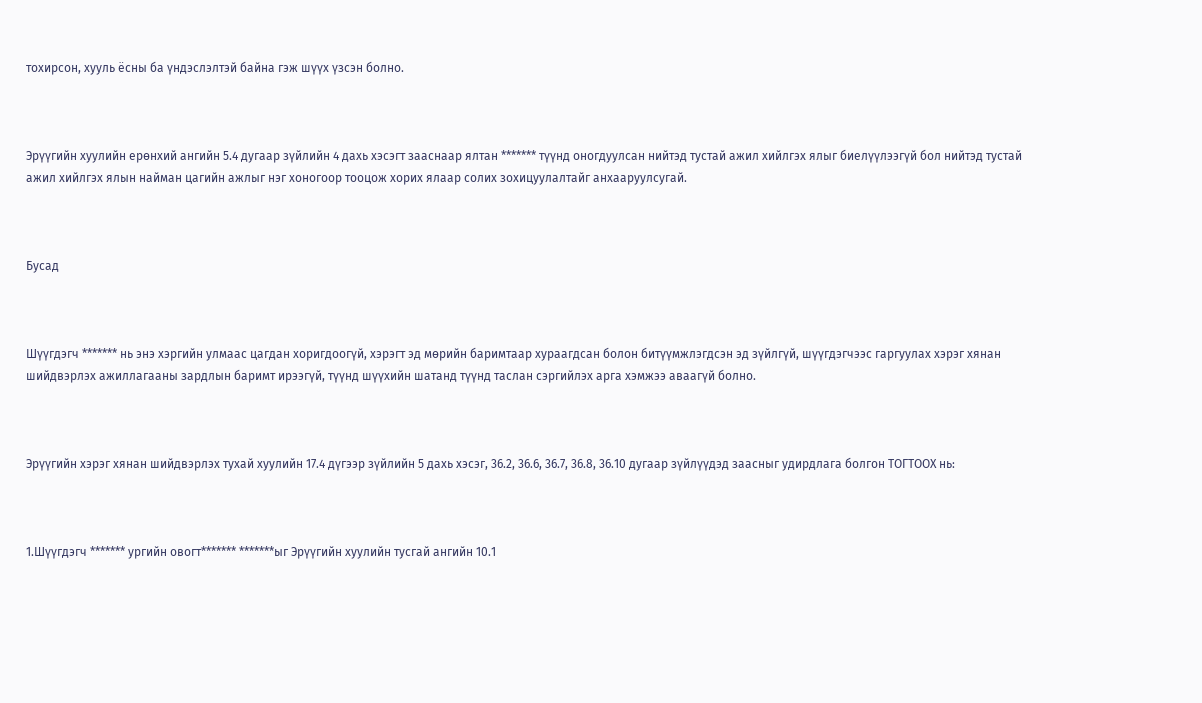тохирсон, хууль ёсны ба үндэслэлтэй байна гэж шүүх үзсэн болно.



Эрүүгийн хуулийн ерөнхий ангийн 5.4 дугаар зүйлийн 4 дахь хэсэгт зааснаар ялтан ******* түүнд оногдуулсан нийтэд тустай ажил хийлгэх ялыг биелүүлээгүй бол нийтэд тустай ажил хийлгэх ялын найман цагийн ажлыг нэг хоногоор тооцож хорих ялаар солих зохицуулалтайг анхааруулсугай.



Бусад



Шүүгдэгч ******* нь энэ хэргийн улмаас цагдан хоригдоогүй, хэрэгт эд мөрийн баримтаар хураагдсан болон битүүмжлэгдсэн эд зүйлгүй, шүүгдэгчээс гаргуулах хэрэг хянан шийдвэрлэх ажиллагааны зардлын баримт ирээгүй, түүнд шүүхийн шатанд түүнд таслан сэргийлэх арга хэмжээ аваагүй болно.



Эрүүгийн хэрэг хянан шийдвэрлэх тухай хуулийн 17.4 дүгээр зүйлийн 5 дахь хэсэг, 36.2, 36.6, 36.7, 36.8, 36.10 дугаар зүйлүүдэд заасныг удирдлага болгон ТОГТООХ нь:



1.Шүүгдэгч ******* ургийн овогт******* *******ыг Эрүүгийн хуулийн тусгай ангийн 10.1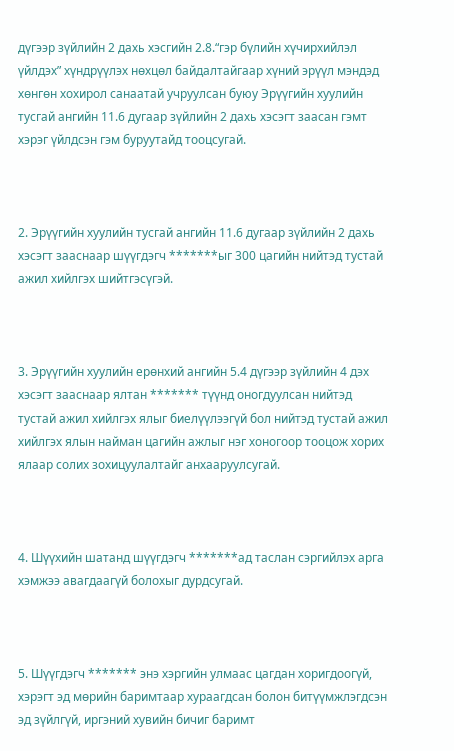дүгээр зүйлийн 2 дахь хэсгийн 2.8.“гэр бүлийн хүчирхийлэл үйлдэх” хүндрүүлэх нөхцөл байдалтайгаар хүний эрүүл мэндэд хөнгөн хохирол санаатай учруулсан буюу Эрүүгийн хуулийн тусгай ангийн 11.6 дугаар зүйлийн 2 дахь хэсэгт заасан гэмт хэрэг үйлдсэн гэм буруутайд тооцсугай.



2. Эрүүгийн хуулийн тусгай ангийн 11.6 дугаар зүйлийн 2 дахь хэсэгт зааснаар шүүгдэгч *******ыг 300 цагийн нийтэд тустай ажил хийлгэх шийтгэсүгэй.



3. Эрүүгийн хуулийн ерөнхий ангийн 5.4 дүгээр зүйлийн 4 дэх хэсэгт зааснаар ялтан ******* түүнд оногдуулсан нийтэд тустай ажил хийлгэх ялыг биелүүлээгүй бол нийтэд тустай ажил хийлгэх ялын найман цагийн ажлыг нэг хоногоор тооцож хорих ялаар солих зохицуулалтайг анхааруулсугай.



4. Шүүхийн шатанд шүүгдэгч *******ад таслан сэргийлэх арга хэмжээ авагдаагүй болохыг дурдсугай.



5. Шүүгдэгч ******* энэ хэргийн улмаас цагдан хоригдоогүй, хэрэгт эд мөрийн баримтаар хураагдсан болон битүүмжлэгдсэн эд зүйлгүй, иргэний хувийн бичиг баримт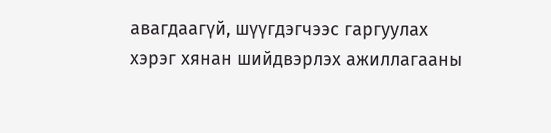авагдаагүй, шүүгдэгчээс гаргуулах хэрэг хянан шийдвэрлэх ажиллагааны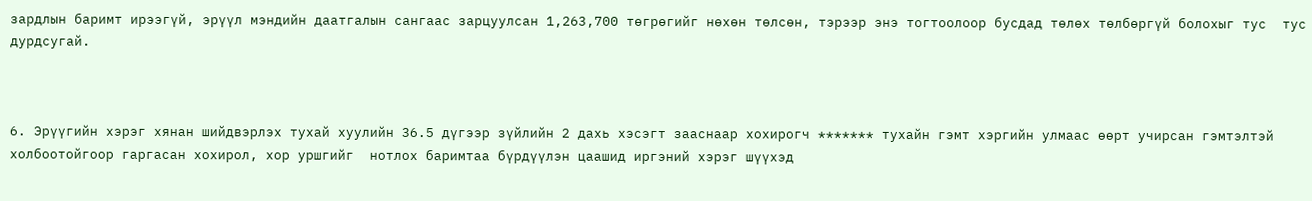зардлын баримт ирээгүй, эрүүл мэндийн даатгалын сангаас зарцуулсан 1,263,700 төгрөгийг нөхөн төлсөн, тэрээр энэ тогтоолоор бусдад төлөх төлбөргүй болохыг тус  тус дурдсугай.



6. Эрүүгийн хэрэг хянан шийдвэрлэх тухай хуулийн 36.5 дүгээр зүйлийн 2 дахь хэсэгт зааснаар хохирогч ******* тухайн гэмт хэргийн улмаас өөрт учирсан гэмтэлтэй холбоотойгоор гаргасан хохирол, хор уршгийг  нотлох баримтаа бүрдүүлэн цаашид иргэний хэрэг шүүхэд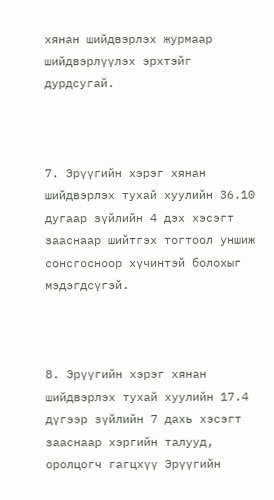хянан шийдвэрлэх журмаар шийдвэрлүүлэх эрхтэйг дурдсугай.



7. Эрүүгийн хэрэг хянан шийдвэрлэх тухай хуулийн 36.10 дугаар зүйлийн 4 дэх хэсэгт зааснаар шийтгэх тогтоол уншиж сонсгосноор хүчинтэй болохыг мэдэгдсүгэй.



8. Эрүүгийн хэрэг хянан шийдвэрлэх тухай хуулийн 17.4 дүгээр зүйлийн 7 дахь хэсэгт зааснаар хэргийн талууд, оролцогч гагцхүү Эрүүгийн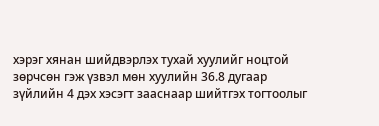хэрэг хянан шийдвэрлэх тухай хуулийг ноцтой зөрчсөн гэж үзвэл мөн хуулийн 36.8 дугаар зүйлийн 4 дэх хэсэгт зааснаар шийтгэх тогтоолыг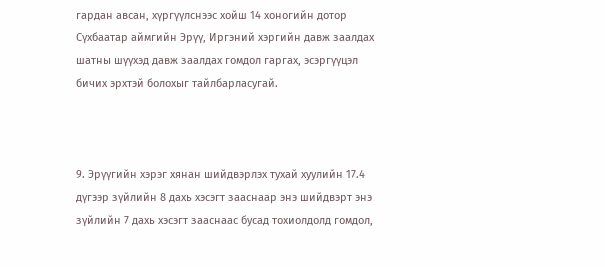гардан авсан, хүргүүлснээс хойш 14 хоногийн дотор Сүхбаатар аймгийн Эрүү, Иргэний хэргийн давж заалдах шатны шүүхэд давж заалдах гомдол гаргах, эсэргүүцэл бичих эрхтэй болохыг тайлбарласугай.



9. Эрүүгийн хэрэг хянан шийдвэрлэх тухай хуулийн 17.4 дүгээр зүйлийн 8 дахь хэсэгт зааснаар энэ шийдвэрт энэ зүйлийн 7 дахь хэсэгт зааснаас бусад тохиолдолд гомдол,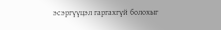эсэргүүцэл гаргахгүй болохыг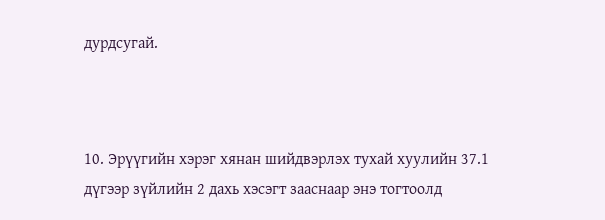дурдсугай.



10. Эрүүгийн хэрэг хянан шийдвэрлэх тухай хуулийн 37.1 дүгээр зүйлийн 2 дахь хэсэгт зааснаар энэ тогтоолд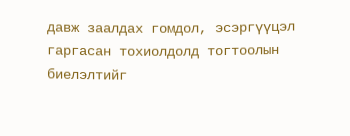давж заалдах гомдол, эсэргүүцэл гаргасан тохиолдолд тогтоолын биелэлтийг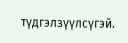түдгэлзүүлсүгэй.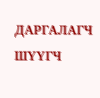ДАРГАЛАГЧ ШҮҮГЧ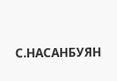С.НАСАНБУЯН